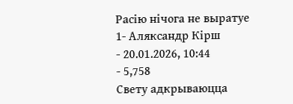Расію нічога не выратуе
1- Аляксандр Кірш
- 20.01.2026, 10:44
- 5,758
Свету адкрываюцца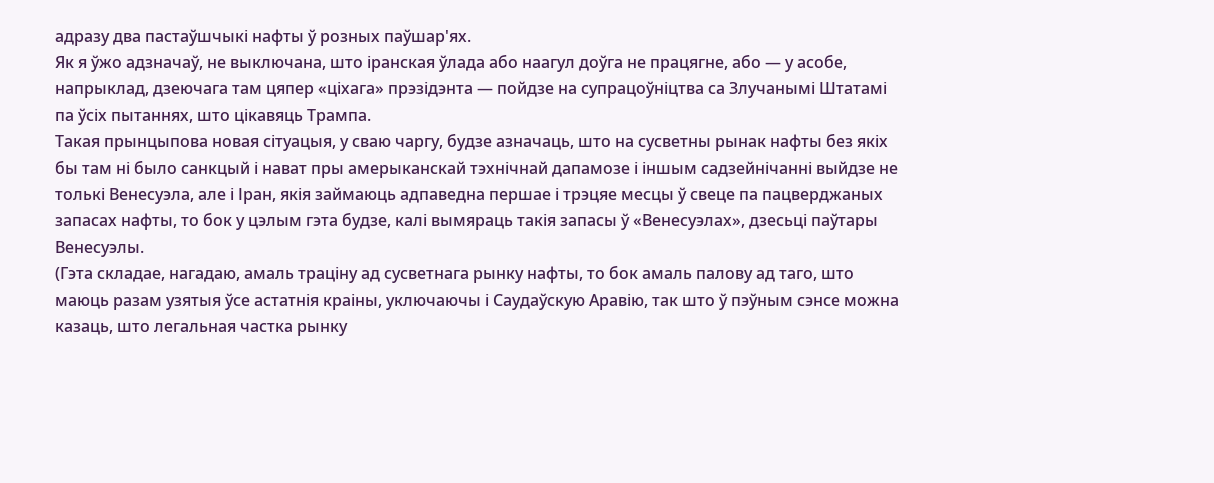адразу два пастаўшчыкі нафты ў розных паўшар'ях.
Як я ўжо адзначаў, не выключана, што іранская ўлада або наагул доўга не працягне, або — у асобе, напрыклад, дзеючага там цяпер «ціхага» прэзідэнта — пойдзе на супрацоўніцтва са Злучанымі Штатамі па ўсіх пытаннях, што цікавяць Трампа.
Такая прынцыпова новая сітуацыя, у сваю чаргу, будзе азначаць, што на сусветны рынак нафты без якіх бы там ні было санкцый і нават пры амерыканскай тэхнічнай дапамозе і іншым садзейнічанні выйдзе не толькі Венесуэла, але і Іран, якія займаюць адпаведна першае і трэцяе месцы ў свеце па пацверджаных запасах нафты, то бок у цэлым гэта будзе, калі вымяраць такія запасы ў «Венесуэлах», дзесьці паўтары Венесуэлы.
(Гэта складае, нагадаю, амаль траціну ад сусветнага рынку нафты, то бок амаль палову ад таго, што маюць разам узятыя ўсе астатнія краіны, уключаючы і Саудаўскую Аравію, так што ў пэўным сэнсе можна казаць, што легальная частка рынку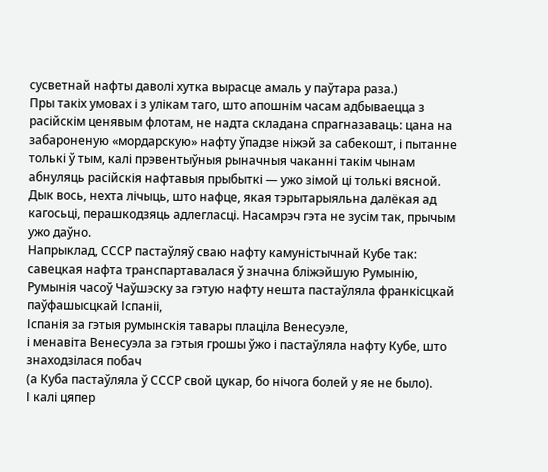сусветнай нафты даволі хутка вырасце амаль у паўтара раза.)
Пры такіх умовах і з улікам таго, што апошнім часам адбываецца з расійскім ценявым флотам, не надта складана спрагназаваць: цана на забароненую «мордарскую» нафту ўпадзе ніжэй за сабекошт, і пытанне толькі ў тым, калі прэвентыўныя рыначныя чаканні такім чынам абнуляць расійскія нафтавыя прыбыткі — ужо зімой ці толькі вясной.
Дык вось, нехта лічыць, што нафце, якая тэрытарыяльна далёкая ад кагосьці, перашкодзяць адлегласці. Насамрэч гэта не зусім так, прычым ужо даўно.
Напрыклад, СССР пастаўляў сваю нафту камуністычнай Кубе так:
савецкая нафта транспартавалася ў значна бліжэйшую Румынію,
Румынія часоў Чаўшэску за гэтую нафту нешта пастаўляла франкісцкай паўфашысцкай Іспаніі,
Іспанія за гэтыя румынскія тавары плаціла Венесуэле,
і менавіта Венесуэла за гэтыя грошы ўжо і пастаўляла нафту Кубе, што знаходзілася побач
(а Куба пастаўляла ў СССР свой цукар, бо нічога болей у яе не было).
І калі цяпер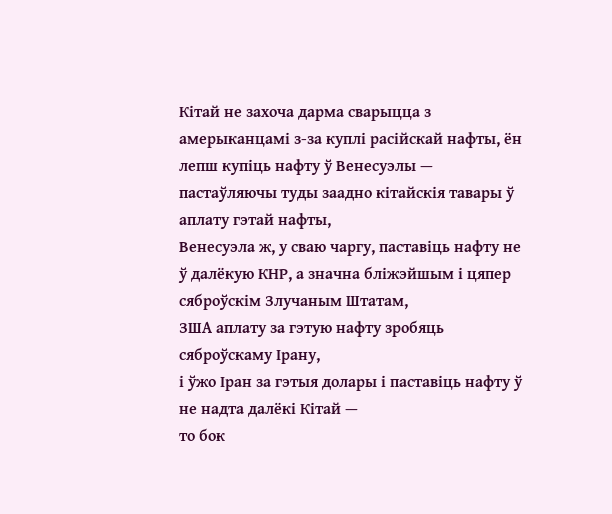Кітай не захоча дарма сварыцца з амерыканцамі з-за куплі расійскай нафты, ён лепш купіць нафту ў Венесуэлы —
пастаўляючы туды заадно кітайскія тавары ў аплату гэтай нафты,
Венесуэла ж, у сваю чаргу, паставіць нафту не ў далёкую КНР, а значна бліжэйшым і цяпер сяброўскім Злучаным Штатам,
ЗША аплату за гэтую нафту зробяць сяброўскаму Ірану,
і ўжо Іран за гэтыя долары і паставіць нафту ў не надта далёкі Кітай —
то бок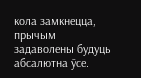кола замкнецца, прычым задаволены будуць абсалютна ўсе.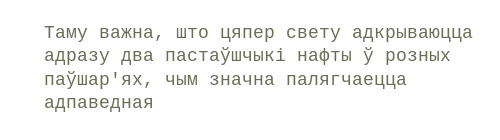Таму важна, што цяпер свету адкрываюцца адразу два пастаўшчыкі нафты ў розных паўшар'ях, чым значна палягчаецца адпаведная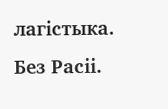лагістыка.
Без Расіі.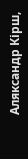Аляксандр Кірш,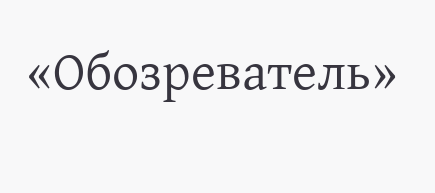«Обозреватель»